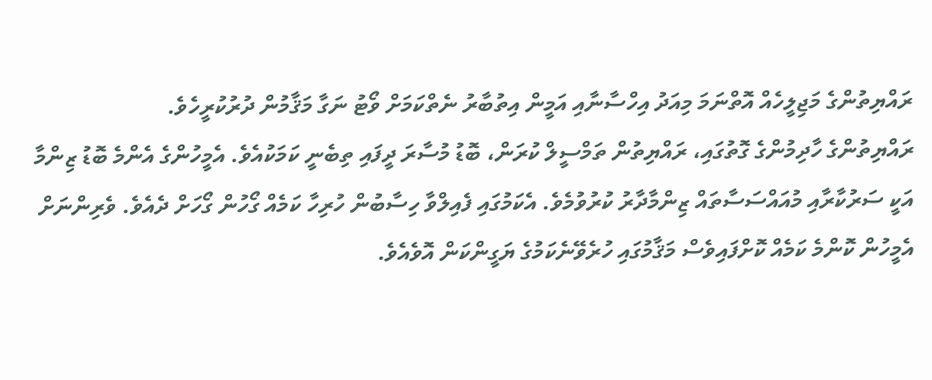ރައްޔިތުންގެ މަޖިލީހެއް އޮތްނަމަ މިއަދު އިހްސާނާއި އަމީން އިތުބާރު ނެތްކަމަށް ވޯޓު ނަގާ މަޤާމުން ދުރުކުރީހެވެ.
ރައްޔިތުންގެ ހާދިމުންގެ ގޮތުގައި، ރައްޔިތުން ތަމްސީލް ކުރަން، ބޮޑު މުސާރަ ދީފައި ތިބެނީ ކަމަކުއެވެ. އެމީހުންގެ އެންމެ ބޮޑު ޒިންމާ އަކީ ސަރުކާރާއި މުއައްސަސާތައް ޒިންމާދާރު ކުރުވުމެވެ. އެކަމުގައި ފެއިލްވާ ހިސާބުން ހުރިހާ ކަމެއް ގޯހުން ގޯހަށް ދެއެވެ. ވެރިންނަށް އެމީހުން ކޮންމެ ކަމެއް ކޮށްފައިވެސް މަޤާމުގައި ހުރެވޭނެކަމުގެ ޔަގީންކަން އޮވެއެވެ.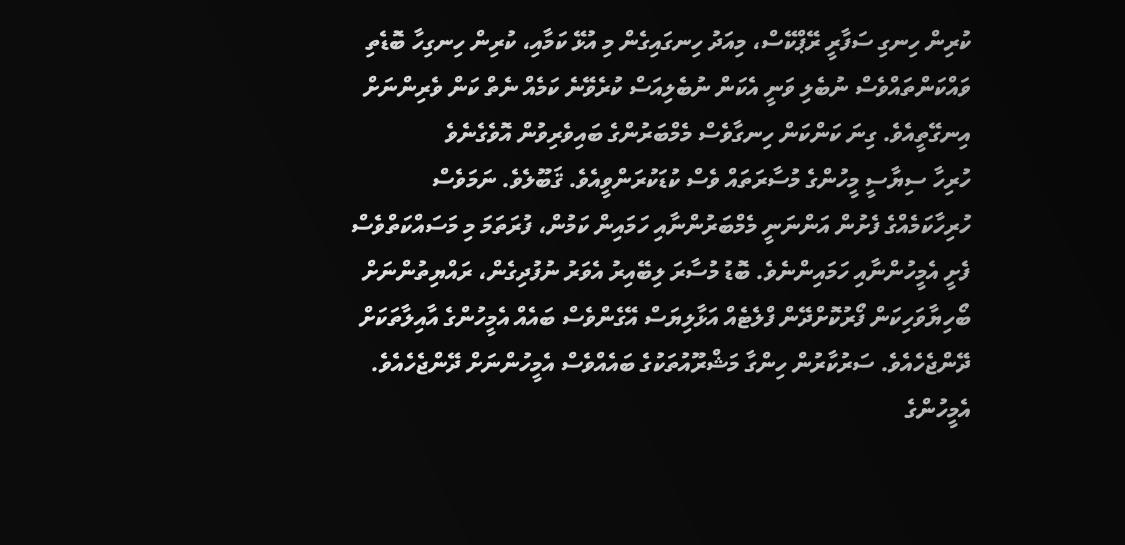ކުރިން ހިނގި ސަފާރީ ރޭޕްކޭސް، މިއަދު ހިނގައިގެން މި އުޅޭ ކަމާއި، ކުރިން ހިނގިހާ ބޮޑެތި ވައްކަންތައްވެސް ނުބެލި ވަނީ އެކަން ނުބެލިއަސް ކުރެވޭނެ ކަމެއް ނެތް ކަން ވެރިންނަށް އިނގޭތީއެވެ. ގިނަ ކަންކަން ހިނގާވެސް މެމްބަރުންގެ ބައިވެރިވުން އޮވެގެނެވެ
ހުރިހާ ސިޔާސީ މީހުންގެ މުސާރަތައް ވެސް ކުޑަކުރަންވީއެވެ. ޤަބޫލެވެ. ނަމަވެސް ހުރިހާކަމެއްގެ ފެށުން އަންނަނީ މެމްބަރުންނާއި ހަމައިން ކަމުން، ފުރަތަމަ މި މަސައްކަތްވެސް ފެށީ އެމީހުންނާއި ހަމައިންނެވެ. ބޮޑު މުސާރަ ލިބޭއިރު އެވަރު ނުފުދިގެން، ރައްޔިތުންނަށް ބޯހިޔާވަހިކަން ފޯރުކޮށްދޭން ފްލެޓެއް އަޅާލިޔަސް އޭގެންވެސް ބައެއް އެމީހުންގެ އާއިލާތަކަށް ދޭންޖެހެއެވެ. ސަރުކާރުން ހިންގާ މަޝްރޫއުތަކުގެ ބައެއްވެސް އެމީހުންނަށް ދޭންޖެހެއެވެ. އެމީހުންގެ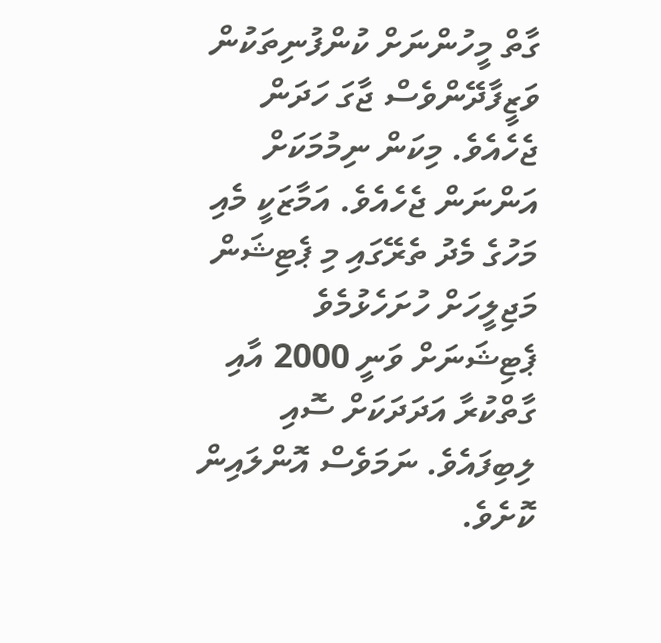ގާތް މީހުންނަށް ކުންފުނިތަކުން ވަޒީފާދޭންވެސް ޖާގަ ހަދަން ޖެހެއެވެ. މިކަން ނިމުމަކަށް އަންނަން ޖެހެއެވެ. އަމާޒަކީ މެއި މަހުގެ މެދު ތެރޭގައި މި ޕެޓިޝަން މަޖިލީހަށް ހުށަހެޅުމެވެ
ޕެޓިޝަނަށް ވަނީ 2000 އާއި ގާތްކުރާ އަދަދަކަށް ސޮއި ލިބިފައެވެ. ނަމަވެސް އޮންލައިން ކޮށެވެ.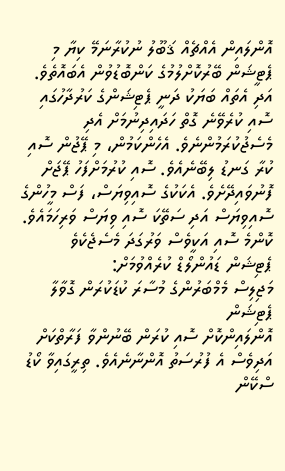އޮންލައިން އެއްޗެއް ޤަބޫލު ނުކުރާނަމޭ ކިޔާ މި ޕެޓީޝަން ބޭރުކޮށްލުމުގެ ކަންބޮޑުވުން އެބައޮތެވެ. އަދި އެތައް ބަޔަކު ދަނީ ޕެޓިޝަންގެ ކަރުދާހުގައި ސޮއި ކުރެވޭނެ ގޮތް ހަދައިދިނުމަށް އެދި މެސެޖުކުރަމުންނެވެ. އެހެންކަމުން، މި ޕޭޖުން ސޮއި ކުރާ ގަނޑު ލިބޭނެއެވެ. ސޮއި ކުރުމަށްފަހު ޕޭޖަށް ފޮނުވައިދޭށެވެ. އެކަކުގެ ސޮއިވިޔަސް، ފަސް މީހުންގެ ސޮއިވިޔަސް އަދި ސަތޭކަ ސޮއި ވިޔަސް ވަރިހަމައެވެ. ކޮންމެ ސޮއި އަކީވެސް ވަރުގަދަ މެސެޖެކެވެ
ޕެޓިޝަން ޑައުންލޯޑް ކުރެއްވުމަށް:
މަޖިލިސް މެމްބަރުންގެ މުސާރަ ކުޑަކުރަން ގޮވާލާ ޕެޓިޝަން
އޮންލައިންކޮށް ސޮއި ކުރަން ބޭނުންވާ ފަރާތްކަށް އަދިވެސް އެ ފުރުސަތު އޮންނާނެއެވެ. ތިރީގައިވާ ކޯޑު ސްކޭން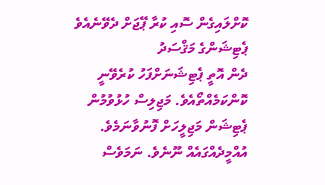ކޮށްލައިގެން ސޮއި ކުރާ ޕޭޖަށް ދެވޭނެއެވެ
ޕެޓިޝަންގެ މަޤްސަދު
ދެން އޮތީ ޕެޓިޝަނަށްފަހު ކުރެވޭނީ ކޮންކަމެއްތޯއެވެ. މަޖިލިސް ހުޅުވުމުން ޕެޓިޝަން މަޖިލީހަށް ފޮނުވާނަމެވެ. އުއްމީދެއްގައެއް ނޫނެވެ. ނަމަވެސް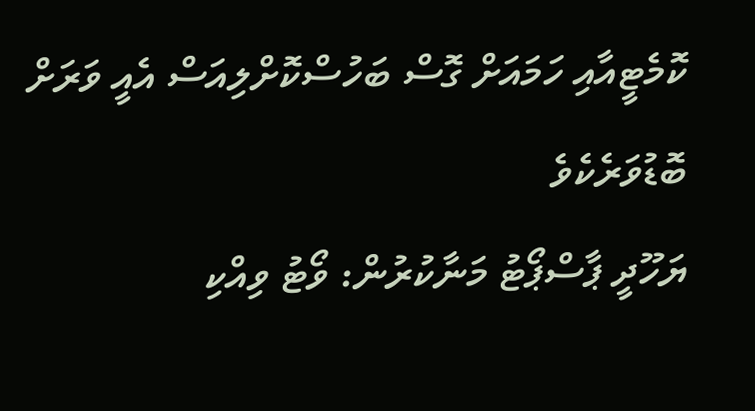ކޮމެޓީއާއި ހަމައަށް ގޮސް ބަހުސްކޮށްލިއަސް އެއީ ވަރަށް ބޮޑުވަރެކެވެ
ޔަހޫދީ ޕާސްޕޯޓު މަނާކުރުން: ވޯޓު ވިއްކި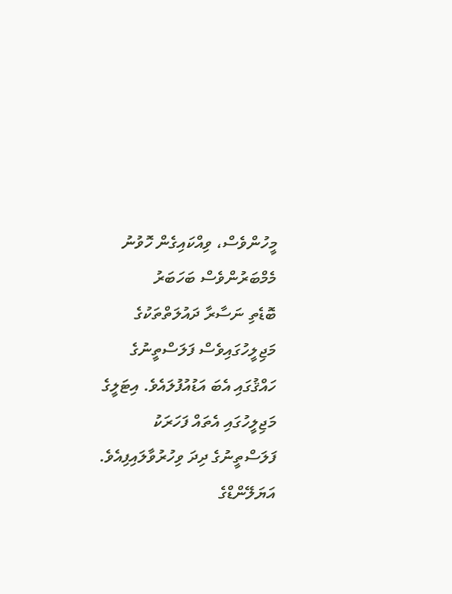މީހުންވެސް، ވިއްކައިގެން ހޮވުނު މެމްބަރުންވެސް ބަހަބަރު
ބޮޑެތި ނަސާރާ ދައުލަތްތަކުގެ މަޖިލީހުގައިވެސް ފަލަސްތީނުގެ ހައްޤުގައި އެބަ އަޑުއުފުލައެވެ. އިޓަލީގެ މަޖިލީހުގައި އެތައް ފަހަރަކު ފަލަސްތީނުގެ ދިދަ ވިހުރުވާލައިފިއެވެ. އަޔަލޭންޑްގެ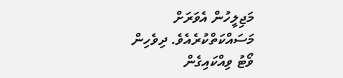މަޖިލީހުން އެވަރަށް މަސައްކަތްކުރެއެވެ. ދިވެހިން ވޯޓު ވިއްކައިގެން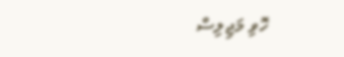ހޮވި މަޖިލިސް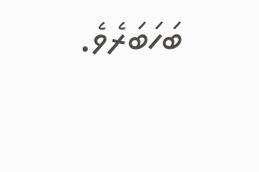ބަހަބަރެވެ.